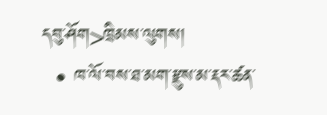དབུ་ཤོག>ཁྲིམས་ལུགས།
  • ཁ་ལོ་བས་ཐ་མག་རྫུས་མ་རྡར་ཚན་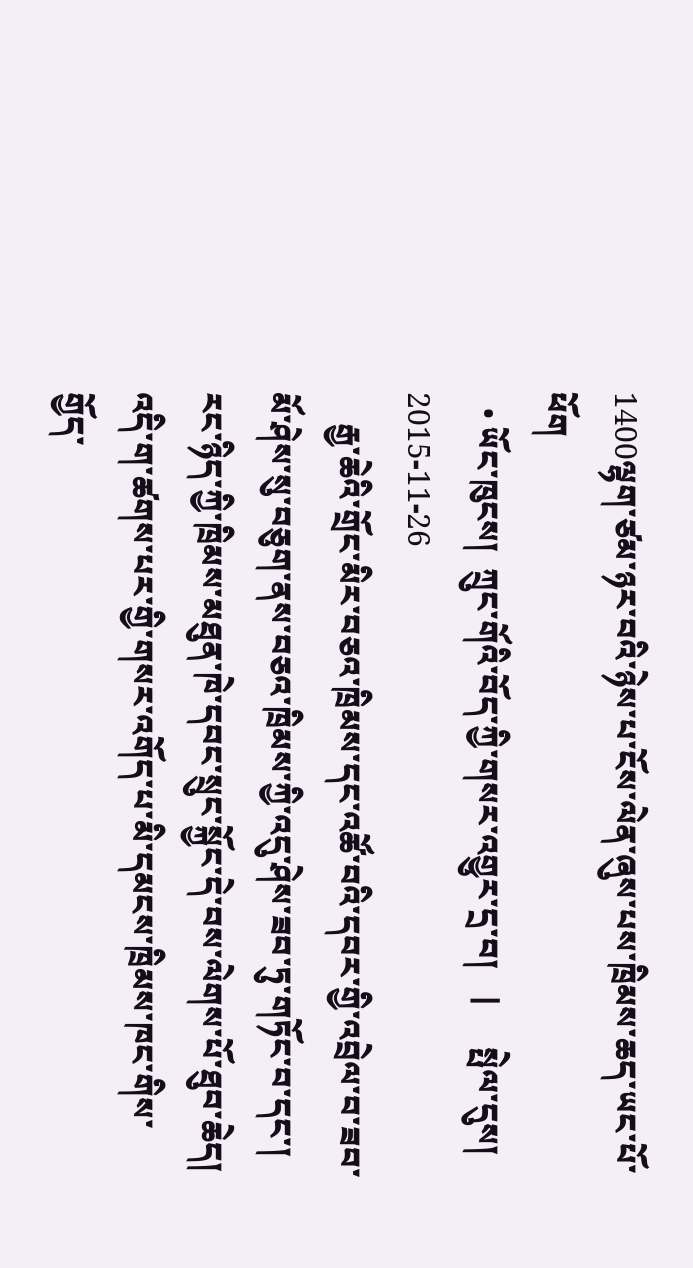1400ལྷག་ཙམ་ཉར་བའི་ཉེས་པ་ངོས་ལེན་ཞུས་པས་ཁྲིམས་ཆད་ཡང་པོ་ཕོག
  • ཡོང་ཁུངས།  ཀྲུང་གོའི་བོད་ཀྱི་གསར་འགྱུར་དྲ་བ།   |     སྤེལ་དུས།  2015-11-26
    རྒྱ་ཆེའི་གྲོང་མིར་བཅའ་ཁྲིམས་དང་འཚོ་བའི་དབར་གྱི་འབྲེལ་བ་ཟབ་མོ་ཤེས་སུ་བཅུག་ནས་བཅའ་ཁྲིམས་ཀྱི་འདུ་ཤེས་ཟབ་ཏུ་གཏོང་བ་དང་། རང་ཉིད་ཀྱི་ཁྲིམས་མཐུན་ཁེ་དབང་སྲུང་སྐྱོང་དེ་བས་ལེགས་པོ་ཐུབ་ཆེད། འདི་ག་ཚགས་པར་གྱི་གསར་འགོད་པ་མི་དམངས་ཁྲིམས་ཁང་གིས་གྱོད་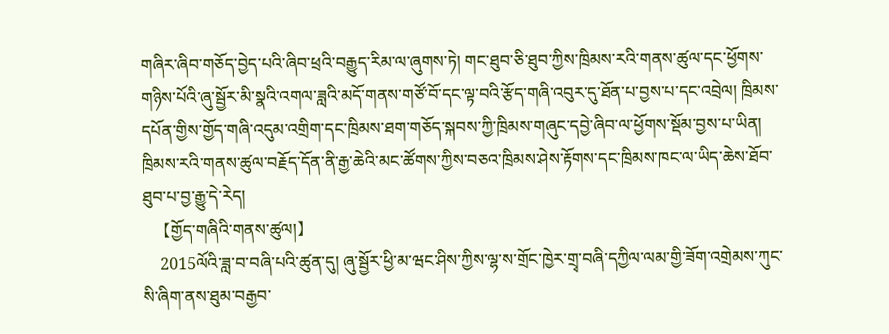གཞིར་ཞིབ་གཅོད་བྱེད་པའི་ཞིབ་ཕྲའི་བརྒྱུད་རིམ་ལ་ཞུགས་ཏེ། གང་ཐུབ་ཅི་ཐུབ་ཀྱིས་ཁྲིམས་རའི་གནས་ཚུལ་དང་ཕྱོགས་གཉིས་པོའི་ཞུ་སྦྱོར་མི་སྣའི་འགལ་ཟླའི་མདོ་གནས་གཙོ་བོ་དང་ལྟ་བའི་རྩོད་གཞི་འབུར་དུ་ཐོན་པ་བྱས་པ་དང་འབྲེལ། ཁྲིམས་དཔོན་གྱིས་གྱོད་གཞི་འདུམ་འགྲིག་དང་ཁྲིམས་ཐག་གཅོད་སྐབས་ཀྱི་ཁྲིམས་གཞུང་དབྱེ་ཞིབ་ལ་ཕྱོགས་སྡོམ་བྱས་པ་ཡིན། ཁྲིམས་རའི་གནས་ཚུལ་བརྗོད་དོན་ནི་རྒྱ་ཆེའི་མང་ཚོགས་ཀྱིས་བཅའ་ཁྲིམས་ཤེས་རྟོགས་དང་ཁྲིམས་ཁང་ལ་ཡིད་ཆེས་ཐོབ་ཐུབ་པ་བྱ་རྒྱུ་དེ་རེད།
    【གྱོད་གཞིའི་གནས་ཚུལ།】
    2015ལོའི་ཟླ་བ་བཞི་པའི་ཚུན་དུ། ཞུ་སྦྱོར་ཕྱི་མ་ཝང་ཤིས་ཀྱིས་ལྷ་ས་གྲོང་ཁྱེར་གྲྭ་བཞི་དཀྱིལ་ལམ་གྱི་ཟོག་འགྲེམས་ཀུང་སི་ཞིག་ནས་ཐུམ་བརྒྱབ་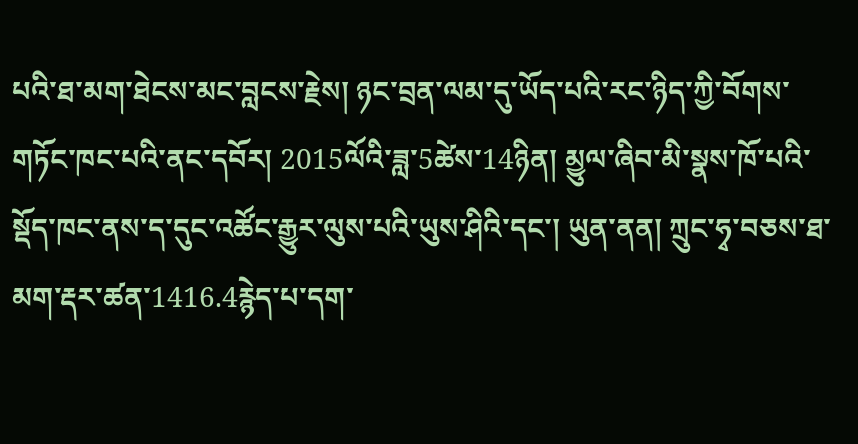པའི་ཐ་མག་ཐེངས་མང་བླངས་རྗེས། ཉང་བྲན་ལམ་དུ་ཡོད་པའི་རང་ཉིད་ཀྱི་བོགས་གཏོང་ཁང་པའི་ནང་དབོར། 2015ལོའི་ཟླ་5ཚེས་14ཉིན། མྱུལ་ཞིབ་མི་སྣས་ཁོ་པའི་སྡོད་ཁང་ནས་ད་དུང་འཚོང་རྒྱུར་ལུས་པའི་ཡུས་ཤིའི་དང་། ཡུན་ནན། ཀྲུང་ཧྭ་བཅས་ཐ་མག་རྡར་ཚན་1416.4རྙེད་པ་དག་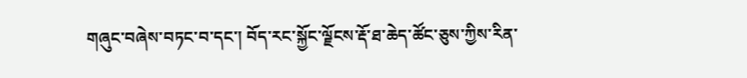གཞུང་བཞེས་བཏང་བ་དང་། བོད་རང་སྐྱོང་ལྗོངས་རྡོ་ཐ་ཆེད་ཚོང་ཅུས་ཀྱིས་རིན་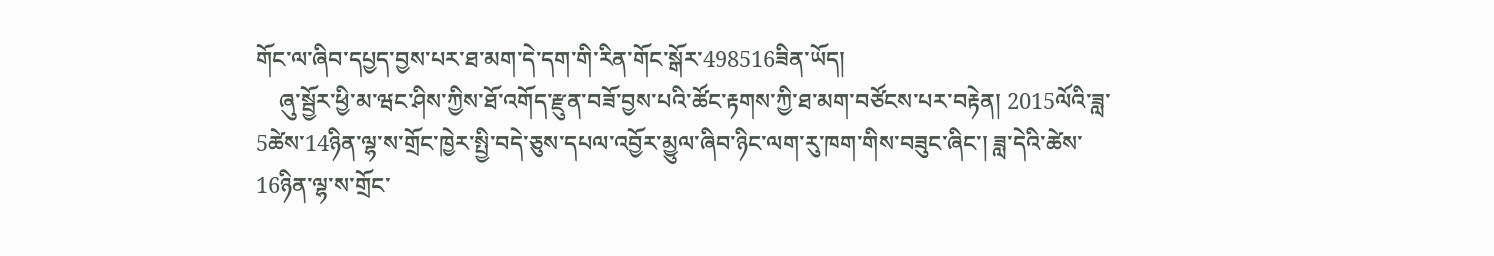གོང་ལ་ཞིབ་དཔྱད་བྱས་པར་ཐ་མག་དེ་དག་གི་རིན་གོང་སྒོར་498516ཟིན་ཡོད།
    ཞུ་སྦྱོར་ཕྱི་མ་ཝང་ཤིས་ཀྱིས་ཐོ་འགོད་རྫུན་བཟོ་བྱས་པའི་ཚོང་རྟགས་ཀྱི་ཐ་མག་བཙོངས་པར་བརྟེན། 2015ལོའི་ཟླ་5ཚེས་14ཉིན་ལྷ་ས་གྲོང་ཁྱེར་སྤྱི་བདེ་ཅུས་དཔལ་འབྱོར་མྱུལ་ཞིབ་ཉིང་ལག་རུ་ཁག་གིས་བཟུང་ཞིང་། ཟླ་དེའི་ཚེས་16ཉིན་ལྷ་ས་གྲོང་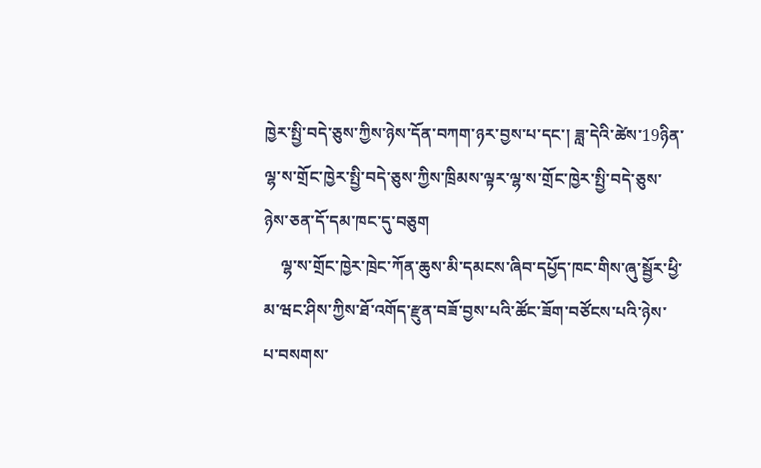ཁྱེར་སྤྱི་བདེ་ཅུས་ཀྱིས་ཉེས་དོན་བཀག་ཉར་བྱས་པ་དང་། ཟླ་དེའི་ཚེས་19ཉིན་ལྷ་ས་གྲོང་ཁྱེར་སྤྱི་བདེ་ཅུས་ཀྱིས་ཁྲིམས་ལྟར་ལྷ་ས་གྲོང་ཁྱེར་སྤྱི་བདེ་ཅུས་ཉེས་ཅན་དོ་དམ་ཁང་དུ་བཅུག
    ལྷ་ས་གྲོང་ཁྱེར་ཁྲེང་ཀོན་ཆུས་མི་དམངས་ཞིབ་དཔྱོད་ཁང་གིས་ཞུ་སྦྱོར་ཕྱི་མ་ཝང་ཤིས་ཀྱིས་ཐོ་འགོད་རྫུན་བཟོ་བྱས་པའི་ཚོང་ཟོག་བཙོངས་པའི་ཉེས་པ་བསགས་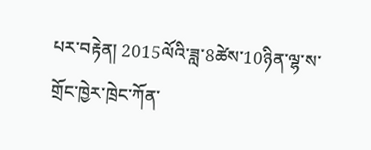པར་བརྟེན། 2015ལོའི་ཟླ་8ཚེས་10ཉིན་ལྷ་ས་གྲོང་ཁྱེར་ཁྲེང་ཀོན་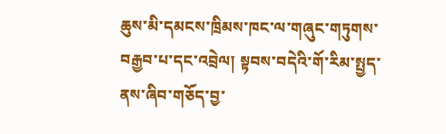ཆུས་མི་དམངས་ཁྲིམས་ཁང་ལ་གཞུང་གཏུགས་བརྒྱབ་པ་དང་འབྲེལ། སྟབས་བདེའི་གོ་རིམ་སྤྱད་ནས་ཞིབ་གཅོད་བྱ་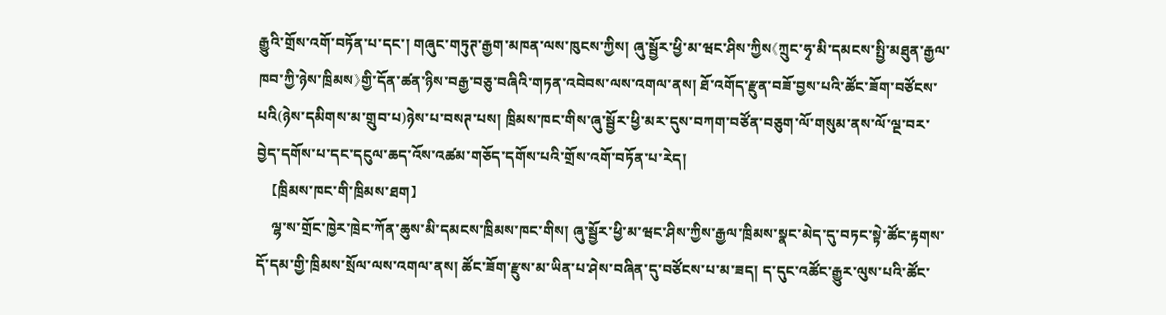རྒྱུའི་གྲོས་འགོ་བཏོན་པ་དང་། གཞུང་གཏུཊ་རྒྱག་མཁན་ལས་ཁུངས་ཀྱིས། ཞུ་སྦྱོར་ཕྱི་མ་ཝང་ཤིས་ཀྱིས《ཀྲུང་ཧྭ་མི་དམངས་སྤྱི་མཐུན་རྒྱལ་ཁབ་ཀྱི་ཉེས་ཁྲིམས》གྱི་དོན་ཚན་ཉིས་བརྒྱ་བཅུ་བཞིའི་གཏན་འབེབས་ལས་འགལ་ནས། ཐོ་འགོད་རྫུན་བཟོ་བྱས་པའི་ཚོང་ཟོག་བཙོངས་པའི(ཉེས་དམིགས་མ་གྲུབ་པ)ཉེས་པ་བསཊ་པས། ཁྲིམས་ཁང་གིས་ཞུ་སྦྱོར་ཕྱི་མར་དུས་བཀག་བཙོན་བཅུག་ལོ་གསུམ་ནས་ལོ་ལྔ་བར་བྱེད་དགོས་པ་དང་དངུལ་ཆད་འོས་འཚམ་གཅོད་དགོས་པའི་གྲོས་འགོ་བཏོན་པ་རེད།
    【ཁྲིམས་ཁང་གི་ཁྲིམས་ཐག】
    ལྷ་ས་གྲོང་ཁྱེར་ཁྲེང་ཀོན་ཆུས་མི་དམངས་ཁྲིམས་ཁང་གིས། ཞུ་སྦྱོར་ཕྱི་མ་ཝང་ཤིས་ཀྱིས་རྒྱལ་ཁྲིམས་སྣང་མེད་དུ་བཏང་སྟེ་ཚོང་རྟགས་དོ་དམ་གྱི་ཁྲིམས་སྲོལ་ལས་འགལ་ནས། ཚོང་ཟོག་རྫུས་མ་ཡིན་པ་ཤེས་བཞིན་དུ་བཙོངས་པ་མ་ཟད། ད་དུང་འཚོང་རྒྱུར་ལུས་པའི་ཚོང་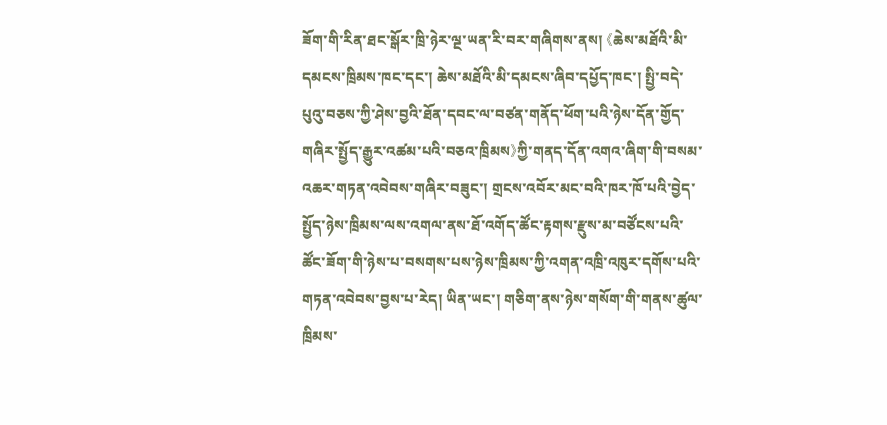ཟོག་གི་རིན་ཐང་སྒོར་ཁྲི་ཉེར་ལྔ་ཡན་རི་བར་གཞིགས་ནས། 《ཆེས་མཐོའི་མི་དམངས་ཁྲིམས་ཁང་དང་། ཆེས་མཐོའི་མི་དམངས་ཞིབ་དཔྱོད་ཁང་། སྤྱི་བདེ་པུའུ་བཅས་ཀྱི་ཤེས་བྱའི་ཐོན་དབང་ལ་བཙན་གནོད་ཕོག་པའི་ཉེས་དོན་གྱོད་གཞིར་སྤྱོད་རྒྱུར་འཚམ་པའི་བཅའ་ཁྲིམས》ཀྱི་གནད་དོན་འགའ་ཞིག་གི་བསམ་འཆར་གཏན་འབེབས་གཞིར་བཟུང་། གྲངས་འབོར་མང་བའི་ཁར་ཁོ་པའི་བྱེད་སྤྱོད་ཉེས་ཁྲིམས་ལས་འགལ་ནས་ཐོ་འགོད་ཚོང་རྟགས་རྫུས་མ་བཙོངས་པའི་ཚོང་ཟོག་གི་ཉེས་པ་བསགས་པས་ཉེས་ཁྲིམས་ཀྱི་འགན་འཁྲི་འཁུར་དགོས་པའི་གཏན་འབེབས་བྱས་པ་རེད། ཡིན་ཡང་། གཅིག་ནས་ཉེས་གསོག་གི་གནས་ཚུལ་ཁྲིམས་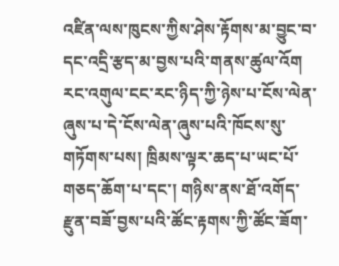འཛིན་ལས་ཁུངས་ཀྱིས་ཤེས་རྟོགས་མ་བྱུང་བ་དང་འདྲི་རྩད་མ་བྱས་པའི་གནས་ཚུལ་འོག རང་འགུལ་ངང་རང་ཉིད་ཀྱི་ཉེས་པ་ངོས་ལེན་ཞུས་པ་དེ་ངོས་ལེན་ཞུས་པའི་ཁོངས་སུ་གཏོགས་པས། ཁྲིམས་ལྟར་ཆད་པ་ཡང་པོ་གཅད་ཆོག་པ་དང་། གཉིས་ནས་ཐོ་འགོད་རྫུན་བཟོ་བྱས་པའི་ཚོང་རྟགས་ཀྱི་ཚོང་ཟོག་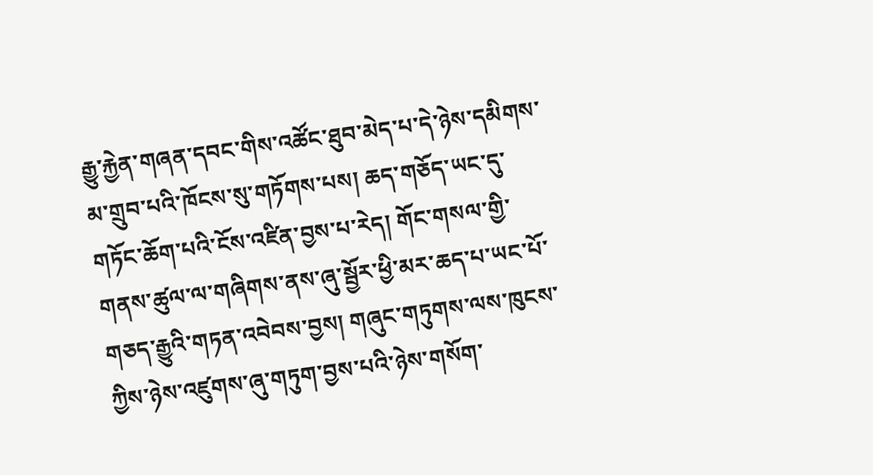རྒྱུ་རྐྱེན་གཞན་དབང་གིས་འཚོང་ཐུབ་མེད་པ་དེ་ཉེས་དམིགས་མ་གྲུབ་པའི་ཁོངས་སུ་གཏོགས་པས། ཆད་གཅོད་ཡང་དུ་གཏོང་ཆོག་པའི་ངོས་འཛིན་བྱས་པ་རེད། གོང་གསལ་གྱི་གནས་ཚུལ་ལ་གཞིགས་ནས་ཞུ་སྦྱོར་ཕྱི་མར་ཆད་པ་ཡང་པོ་གཅད་རྒྱུའི་གཏན་འབེབས་བྱས། གཞུང་གཏུགས་ལས་ཁུངས་ཀྱིས་ཉེས་འཛུགས་ཞུ་གཏུག་བྱས་པའི་ཉེས་གསོག་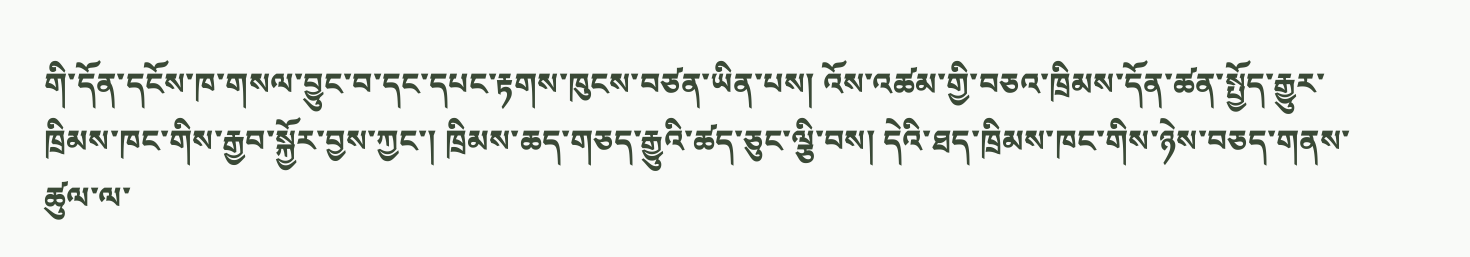གི་དོན་དངོས་ཁ་གསལ་བྱུང་བ་དང་དཔང་རྟགས་ཁུངས་བཙན་ཡིན་པས། འོས་འཚམ་གྱི་བཅའ་ཁྲིམས་དོན་ཚན་སྤྱོད་རྒྱུར་ཁྲིམས་ཁང་གིས་རྒྱབ་སྐྱོར་བྱས་ཀྱང་། ཁྲིམས་ཆད་གཅད་རྒྱུའི་ཚད་ཅུང་ལྕི་བས། དེའི་ཐད་ཁྲིམས་ཁང་གིས་ཉེས་བཅད་གནས་ཚུལ་ལ་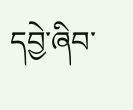དབྱེ་ཞིབ་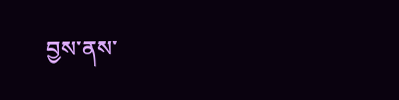བྱས་ནས་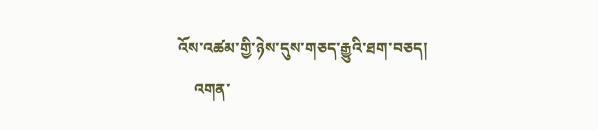འོས་འཚམ་གྱི་ཉེས་དུས་གཅད་རྒྱུའི་ཐག་བཅད།
    འགན་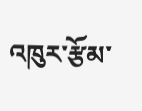འཁུར་རྩོམ་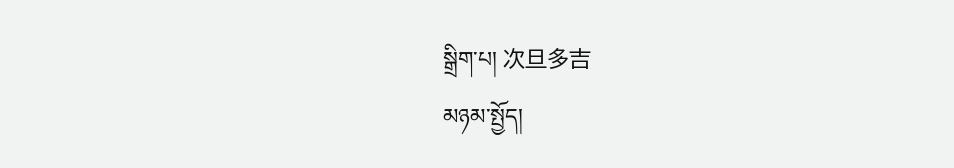སྒྲིག་པ། 次旦多吉
མཉམ་སྤྱོད།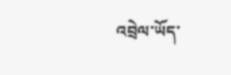འབྲེལ་ཡོད་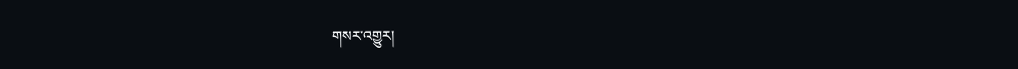གསར་འགྱུར།